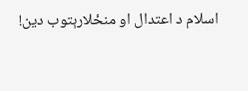اسلام د اعتدال او منځلارېتوب دین!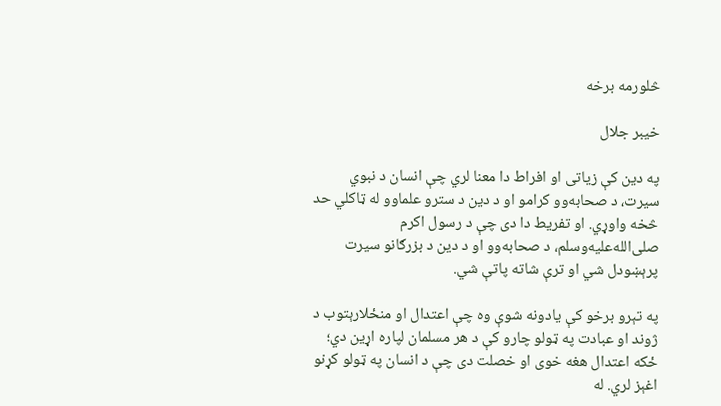څلورمه برخه

خیبر جلال

په دین کې زیاتی او افراط دا معنا لري چې انسان د نبوي سیرت، د صحابه‌وو کرامو او د دین د سترو علماوو له ټاکلي حد څخه واوړي. او تفریط دا دی چې د رسول اکرم صلی‌الله‌علیه‌وسلم، د صحابه‌وو او د دین د بزرګانو سیرت پرېښودل شي او ترې شاته پاتې شي.

په تېرو برخو کې یادونه شوې وه چې اعتدال او منځلارېتوب د ژوند او عبادت په ټولو چارو کې د هر مسلمان لپاره اړین دي؛ ځکه اعتدال هغه خوی او خصلت دی چې د انسان په ټولو کړنو اغېز لري. له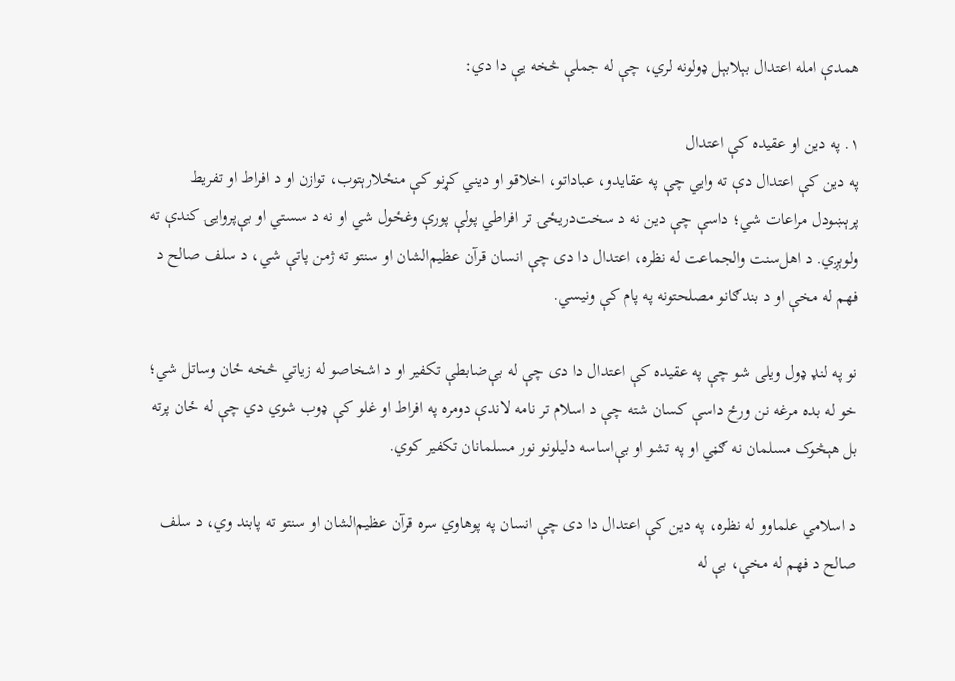همدې امله اعتدال بېلابېل ډولونه لري، چې له جملې څخه یې دا دي:

۱. په دین او عقیده کې اعتدال
په دین کې اعتدال دې ته وایي چې په عقایدو، عباداتو، اخلاقو او دیني کړنو کې منځلارېتوب، توازن او د افراط او تفریط پرېښودل مراعات شي؛ داسې چې دین نه د سخت‌دریځۍ تر افراطي پولې پورې وغځول شي او نه د سستي او بې‌پروايۍ کندې ته ولوېږي. د اهل‌سنت والجماعت له نظره، اعتدال دا دی چې انسان قرآن عظیم‌الشان او سنتو ته ژمن پاتې شي، د سلف صالح د فهم له مخې او د بندګانو مصلحتونه په پام کې ونیسي.

نو په لنډ ډول ویلی شو چې په عقیده کې اعتدال دا دی چې له بې‌ضابطې تکفیر او د اشخاصو له زیاتي څخه ځان وساتل شي؛ خو له بده مرغه نن ورځ داسې کسان شته چې د اسلام تر نامه لاندې دومره په افراط او غلو کې ډوب شوي دي چې له ځان پرته بل هېڅوک مسلمان نه ګڼي او په تشو او بې‌اساسه دلیلونو نور مسلمانان تکفیر کوي.

د اسلامي علماوو له نظره، په دین کې اعتدال دا دی چې انسان په پوهاوي سره قرآن عظیم‌الشان او سنتو ته پابند وي، د سلف صالح د فهم له مخې، بې له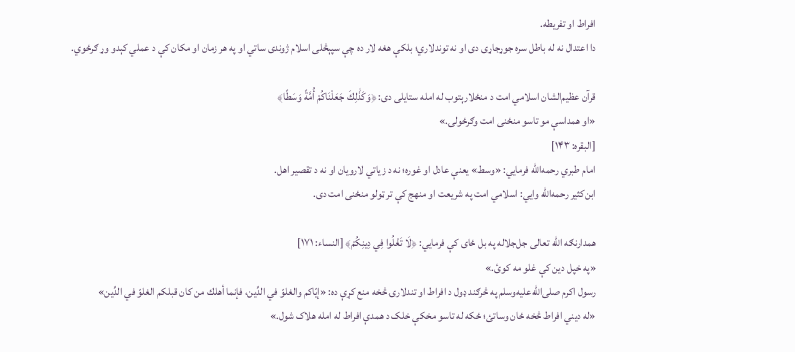افراط او تفریطه.
دا اعتدال نه له باطل سره جوړجاړی دی او نه توندلاري؛ بلکې هغه لار ده چې سپېڅلی اسلام ژوندی ساتي او په هر زمان او مکان کې د عملي کېدو وړ ګرځوي.

قرآن عظیم‌الشان اسلامي امت د منځلارېتوب له امله ستایلی دی: ﴿وَكَذَٰلِكَ جَعَلْنَاكُمْ أُمَّةً وَسَطًا﴾
«او همداسې مو تاسو منځنی امت وګرځولۍ.»
[البقره: ۱۴۳]
امام طبري رحمه‌الله فرمایي: «وسط» یعنې عادل او غوره؛ نه د زیاتي لارویان او نه د تقصیر اهل.
ابن‌کثیر رحمه‌الله وایي: اسلامي امت په شریعت او منهج کې تر ټولو منځنی امت دی.

همدارنګه الله تعالی جل‌جلاله په بل ځای کې فرمایي: ﴿لَا تَغْلُوا فِي دِينِكُمْ﴾ [النساء: ۱۷۱]
«په خپل دین کې غلو مه کوئ.»
رسول اکرم صلی‌الله‌علیه‌وسلم په څرګند ډول د افراط او تندلارۍ څخه منع کړې ده: «إيّاكم والغلوّ في الدِّين، فإنما أهلك من كان قبلكم الغلوّ في الدِّين»
«له دیني افراط څخه ځان وساتئ؛ ځکه له تاسو مخکې خلک د همدې افراط له امله هلاک شول.»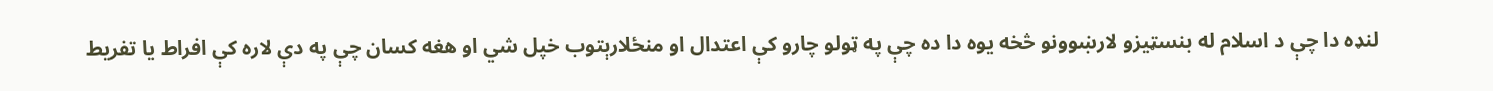لنډه دا چې د اسلام له بنسټیزو لارښوونو څخه یوه دا ده چې په ټولو چارو کې اعتدال او منځلارېتوب خپل شي او هغه کسان چې په دې لاره کې افراط یا تفریط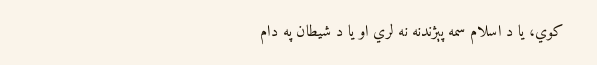کوي، یا د اسلام سمه پېژندنه نه لري او یا د شیطان په دام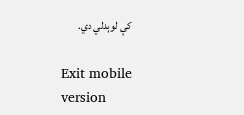کې لوېدلي دي.

Exit mobile version